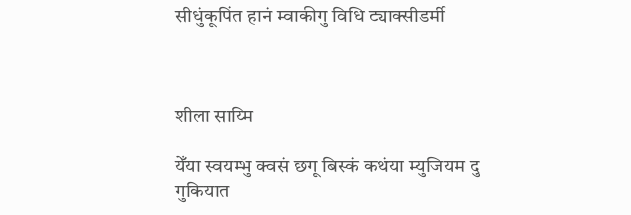सीधुंकूपिंत हानं म्वाकीगु विधि ट्याक्सीडर्मी



शीला साय्मि

येँया स्वयम्भु क्वसं छगू बिस्कं कथंया म्युजियम दु गुकियात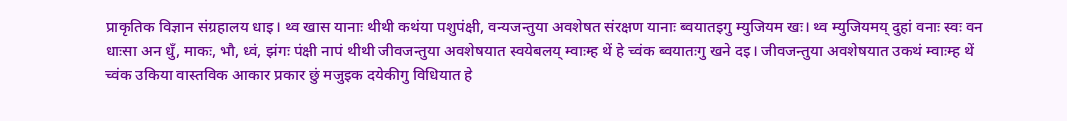प्राकृतिक विज्ञान संग्रहालय धाइ। थ्व खास यानाः थीथी कथंया पशुपंक्षी, वन्यजन्तुया अवशेषत संरक्षण यानाः ब्वयातइगु म्युजियम खः। थ्व म्युजियमय् दुहां वनाः स्वः वन धाःसा अन धुँ, माकः, भौ, ध्वं, झंगः पंक्षी नापं थीथी जीवजन्तुया अवशेषयात स्वयेबलय् म्वाःम्ह थें हे च्वंक ब्वयातःगु खने दइ। जीवजन्तुया अवशेषयात उकथं म्वाःम्ह थें च्वंक उकिया वास्तविक आकार प्रकार छुं मजुइक दयेकीगु विधियात हे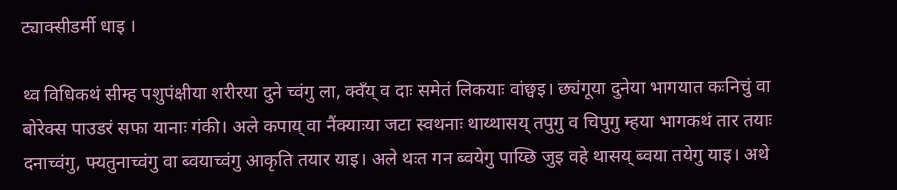ट्याक्सीडर्मी धाइ ।

थ्व विधिकथं सीम्ह पशुपंक्षीया शरीरया दुने च्वंगु ला, क्वँय् व दाः समेतं लिकयाः वांछ्वइ। छ्यंगूया दुनेया भागयात कःनिचुं वा बोरेक्स पाउडरं सफा यानाः गंकी। अले कपाय् वा नैंक्याःया जटा स्वथनाः थाय्थासय् तपुगु व चिपुगु म्हया भागकथं तार तयाः दनाच्वंगु, फ्यतुनाच्वंगु वा ब्वयाच्वंगु आकृति तयार याइ। अले थःत गन ब्वयेगु पाय्छि जुइ वहे थासय् ब्वया तयेगु याइ। अथे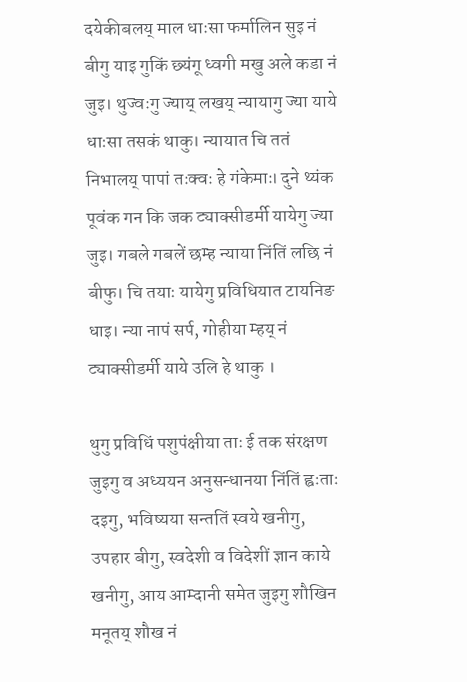दयेकीबलय् माल धाःसा फर्मालिन सुइ नं बीगु याइ गुकिं छ्यंगू ध्वगी मखु अले कडा नं जुइ। थुज्वःगु ज्याय् लखय् न्यायागु ज्या याये धाःसा तसकं थाकु। न्यायात चि ततं निभालय् पापां तःक्वः हे गंकेमाः। दुने थ्यंक पूवंक गन कि जक ट्याक्सीडर्मी यायेगु ज्या जुइ। गबले गबलें छम्ह न्याया निंतिं लछि नं बीफु। चि तयाः यायेगु प्रविधियात टायनिङ धाइ। न्या नापं सर्प, गोहीया म्हय् नं ट्याक्सीडर्मी याये उलि हे थाकु ।

थुगु प्रविधिं पशुपंक्षीया ताः ई तक संरक्षण जुइगु व अध्ययन अनुसन्धानया निंतिं ह्वःताः दइगु, भविष्यया सन्ततिं स्वये खनीगु, उपहार बीगु, स्वदेशी व विदेशीं ज्ञान काये खनीगु, आय आम्दानी समेत जुइगु शौखिन मनूतय् शौख नं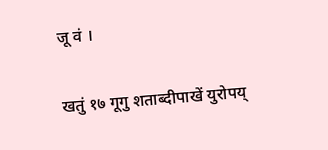जू वं ।

खतुं १७ गूगु शताब्दीपाखें युरोपय्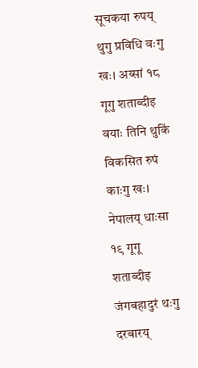सूचकया रुपय् थुगु प्रविधि वःगु खः। अय्सां १८ गूगु शताब्दीइ वयाः तिनि थुकिं विकसित रुपं काःगु खः। नेपालय् धाःसा १९ गूगू शताब्दीइ जंगबहादुरं थःगु दरबारय्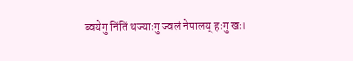ब्वयेगु निंतिं थज्याःगु ज्वलं नेपालय् हःगु खः।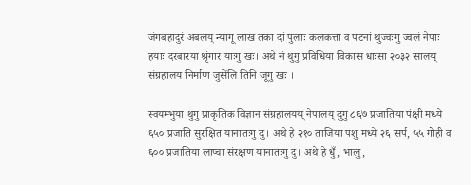जंगबहादुरं अबलय् न्यागू लाख तका दां पुलाः कलकत्ता व पटनां थुज्वःगु ज्वलं नेपाः हयाः दरबारया श्रृंगार याःगु खः। अथे नं थुगु प्रविधिया विकास धाःसा २०३२ सालय् संग्रहालय निर्माण जुसेंलि तिनि जूगु खः ।

स्वयम्भुया थुगु प्राकृतिक विज्ञान संग्रहालयय् नेपालय् दुगु ८६७ प्रजातिया पंक्षी मध्ये ६५० प्रजाति सुरक्षित यानातःगु दु। अथे हे २१० ताजिया पशु मध्ये २६ सर्प, ५५ गोही व ६०० प्रजातिया लाप्चा संरक्षण यानातःगु दु। अथे हे धुँ, भालु,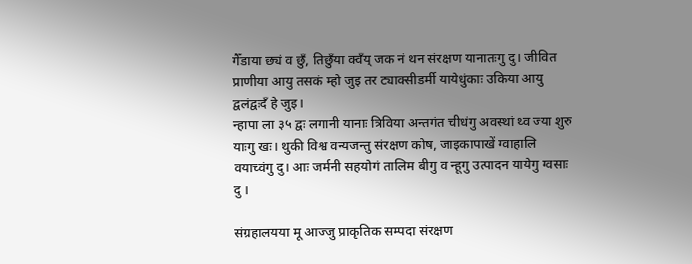गैँडाया छ्यं व छुँ, तिछुँया क्वँय् जक नं थन संरक्षण यानातःगु दु। जीवित प्राणीया आयु तसकं म्हो जुइ तर ट्याक्सीडर्मी यायेधुंकाः उकिया आयु द्वलंद्वःदँ हे जुइ।
न्हापा ला ३५ द्वः लगानी यानाः त्रिविया अन्तगंत चीधंगु अवस्थां थ्व ज्या शुरु याःगु खः। थुकी विश्व वन्यजन्तु संरक्षण कोष, जाइकापाखें ग्वाहालि वयाच्वंगु दु। आः जर्मनी सहयोगं तालिम बीगु व न्हूगु उत्पादन यायेगु ग्वसाः दु ।

संग्रहालयया मू आज्जु प्राकृतिक सम्पदा संरक्षण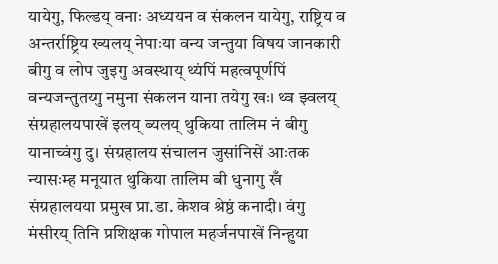यायेगु, फिल्डय् वनाः अध्ययन व संकलन यायेगु, राष्ट्रिय व अन्तर्राष्ट्रिय ख्यलय् नेपाःया वन्य जन्तुया विषय जानकारी बीगु व लोप जुइगु अवस्थाय् थ्यंपिं महत्वपूर्णपिं वन्यजन्तुतय्गु नमुना संकलन याना तयेगु खः। थ्व झ्वलय् संग्रहालयपाखें इलय् ब्यलय् थुकिया तालिम नं बीगु यानाच्वंगु दु। संग्रहालय संचालन जुसांनिसें आःतक न्यासःम्ह मनूयात थुकिया तालिम बी धुनागु खँ संग्रहालयया प्रमुख प्रा.डा. केशव श्रेष्ठं कनादी। वंगु मंसीरय् तिनि प्रशिक्षक गोपाल महर्जनपाखें निन्हुया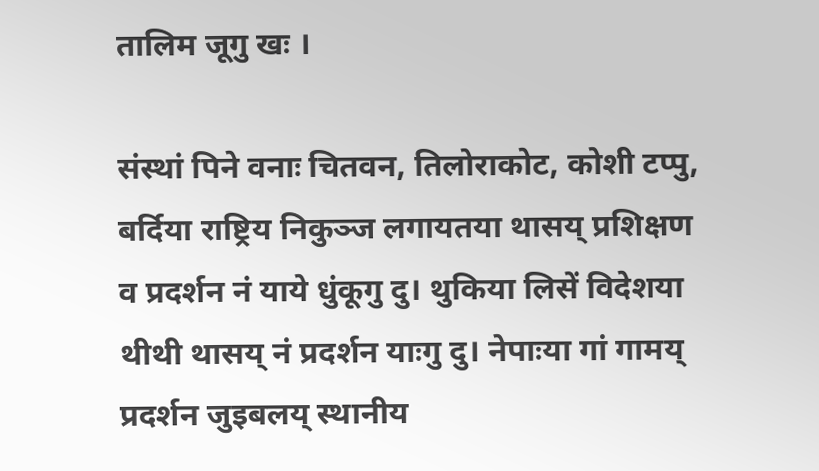तालिम जूगु खः ।

संस्थां पिने वनाः चितवन, तिलोराकोट, कोशी टप्पु, बर्दिया राष्ट्रिय निकुञ्ज लगायतया थासय् प्रशिक्षण व प्रदर्शन नं याये धुंकूगु दु। थुकिया लिसें विदेशया थीथी थासय् नं प्रदर्शन याःगु दु। नेपाःया गां गामय् प्रदर्शन जुइबलय् स्थानीय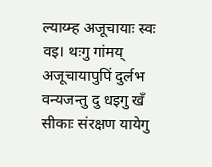ल्याय्म्ह अजूचायाः स्वः वइ। थःगु गांमय् अजूचायापुपिं दुर्लभ वन्यजन्तु दु धइगु खँ सीकाः संरक्षण यायेगु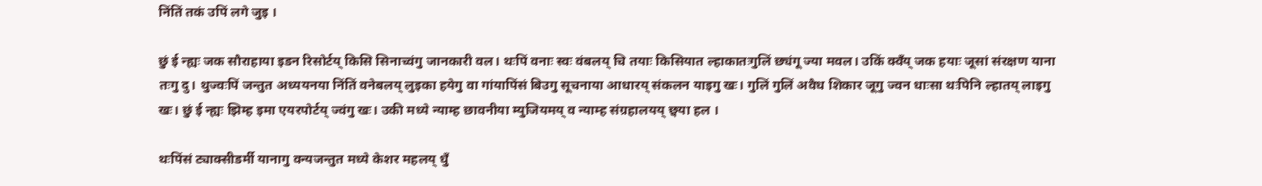निंतिं तकं उपिं लगे जुइ ।

छुं ई न्ह्यः जक सौराहाया इडन रिसोर्टय् किसि सिनाच्वंगु जानकारी वल। थःपिं वनाः स्वः वंबलय् चि तयाः किसियात ल्हाकातःगुलिं छ्यंगू ज्या मवल। उकिं क्वँय् जक हयाः जूसां संरक्षण याना तःगु दु। थुज्वःपिं जन्तुत अध्ययनया निंतिं वनेबलय् लुइका हयेगु वा गांयापिंसं बिउगु सूचनाया आधारय् संकलन याइगु खः। गुलिं गुलिं अवैध शिकार जूगु ज्वन धाःसा थःपिनि ल्हातय् लाइगु खः। छुं ई न्ह्यः झिम्ह इमा एयरपोर्टय् ज्वंगु खः। उकी मध्ये न्याम्ह छावनीया म्युजियमय् व न्याम्ह संग्रहालयय् छ्वया हल ।

थःपिंसं ट्याक्सीडर्मी यानागु वन्यजन्तुत मध्ये केशर महलय् धुँ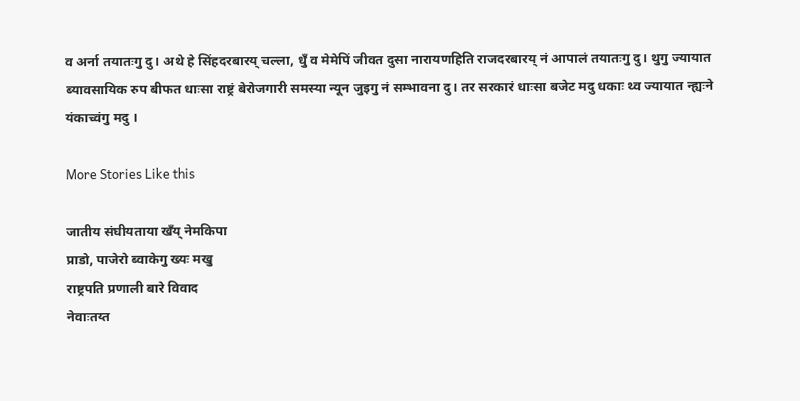व अर्ना तयातःगु दु। अथे हे सिंहदरबारय् चल्ला, धुँ व मेमेपिं जीवत दुसा नारायणहिति राजदरबारय् नं आपालं तयातःगु दु। थुगु ज्यायात ब्यावसायिक रुप बीफत धाःसा राष्ट्रं बेरोजगारी समस्या न्यून जुइगु नं सम्भावना दु। तर सरकारं धाःसा बजेट मदु धकाः थ्व ज्यायात न्ह्यःने यंकाच्वंगु मदु ।

More Stories Like this

जातीय संघीयताया खँय् नेमकिपा
प्राडो, पाजेरो ब्वाकेगु ख्यः मखु
राष्ट्रपति प्रणाली बारे विवाद
नेवाःतय्त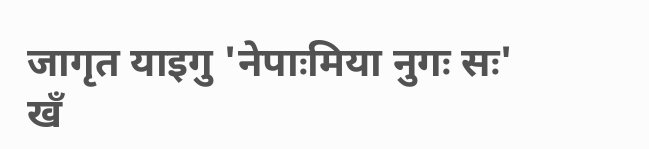जागृत याइगु 'नेपाःमिया नुगः सः'
खँ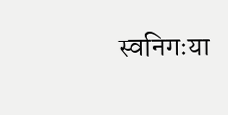स्वनिगःया